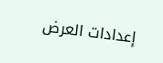إعدادات العرض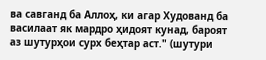ва савганд ба Аллоҳ, ки агар Худованд ба василаат як мардро ҳидоят кунад, бароят аз шутурҳои сурх беҳтар аст." (шутури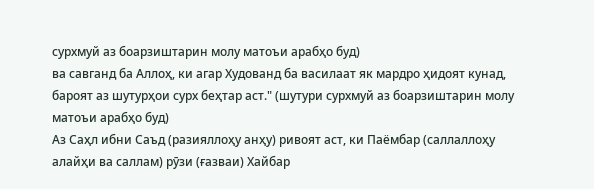сурхмуй аз боарзиштарин молу матоъи арабҳо буд)
ва савганд ба Аллоҳ, ки агар Худованд ба василаат як мардро ҳидоят кунад, бароят аз шутурҳои сурх беҳтар аст." (шутури сурхмуй аз боарзиштарин молу матоъи арабҳо буд)
Аз Саҳл ибни Саъд (разияллоҳу анҳу) ривоят аст, ки Паёмбар (саллаллоҳу алайҳи ва саллам) рӯзи (ғазваи) Хайбар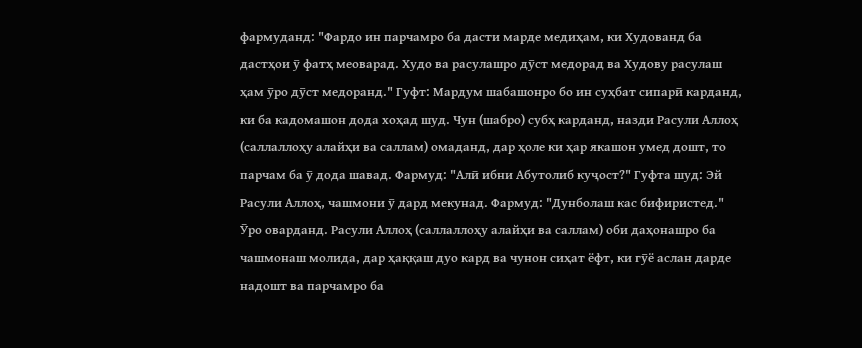фармуданд: "Фардо ин парчамро ба дасти марде медиҳам, ки Худованд ба дастҳои ӯ фатҳ меоварад. Худо ва расулашро дӯст медорад ва Худову расулаш ҳам ӯро дӯст медоранд." Гуфт: Мардум шабашонро бо ин суҳбат сипарӣ карданд, ки ба кадомашон дода хоҳад шуд. Чун (шабро) субҳ карданд, назди Расули Аллоҳ (саллаллоҳу алайҳи ва саллам) омаданд, дар ҳоле ки ҳар якашон умед дошт, то парчам ба ӯ дода шавад. Фармуд: "Алӣ ибни Абутолиб куҷост?" Гуфта шуд: Эй Расули Аллоҳ, чашмони ӯ дард мекунад. Фармуд: "Дунболаш кас бифиристед." Ӯро оварданд. Расули Аллоҳ (саллаллоҳу алайҳи ва саллам) оби даҳонашро ба чашмонаш молида, дар ҳаққаш дуо кард ва чунон сиҳат ёфт, ки гӯё аслан дарде надошт ва парчамро ба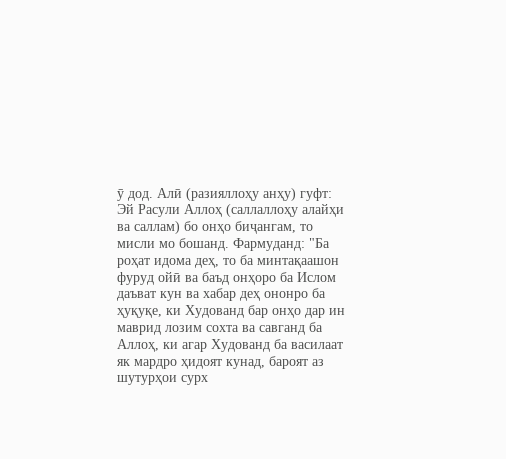ӯ дод. Алӣ (разияллоҳу анҳу) гуфт: Эй Расули Аллоҳ (саллаллоҳу алайҳи ва саллам) бо онҳо биҷангам, то мисли мо бошанд. Фармуданд: "Ба роҳат идома деҳ, то ба минтақаашон фуруд ойӣ ва баъд онҳоро ба Ислом даъват кун ва хабар деҳ ононро ба ҳуқуқе, ки Худованд бар онҳо дар ин маврид лозим сохта ва савганд ба Аллоҳ, ки агар Худованд ба василаат як мардро ҳидоят кунад, бароят аз шутурҳои сурх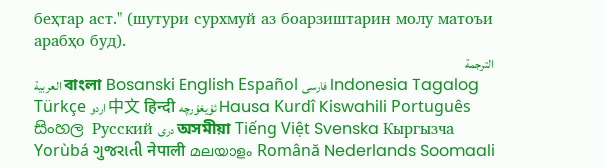беҳтар аст." (шутури сурхмуй аз боарзиштарин молу матоъи арабҳо буд).
الترجمة
العربية বাংলা Bosanski English Español فارسی Indonesia Tagalog Türkçe اردو 中文 हिन्दी ئۇيغۇرچە Hausa Kurdî Kiswahili Português සිංහල Русский دری অসমীয়া Tiếng Việt Svenska Кыргызча Yorùbá ગુજરાતી नेपाली മലയാളം Română Nederlands Soomaali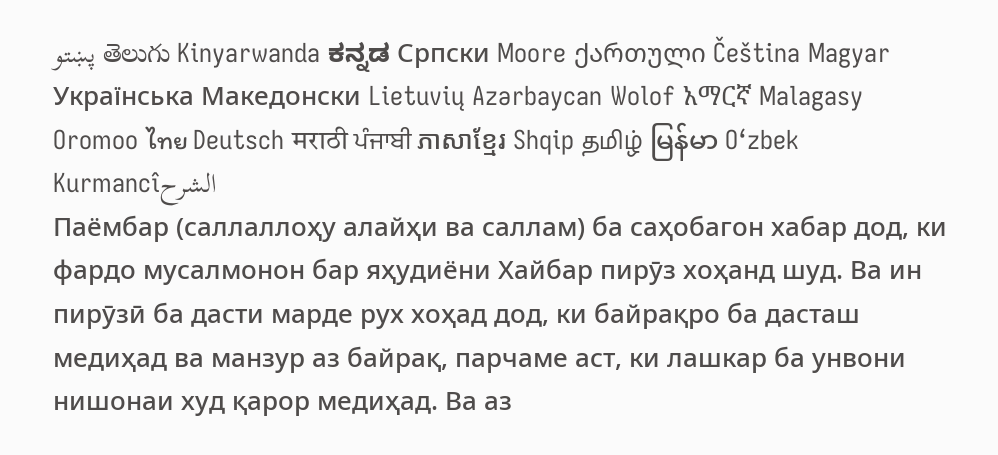پښتو తెలుగు Kinyarwanda ಕನ್ನಡ Српски Moore ქართული Čeština Magyar Українська Македонски Lietuvių Azərbaycan Wolof አማርኛ Malagasy Oromoo ไทย Deutsch मराठी ਪੰਜਾਬੀ ភាសាខ្មែរ Shqip தமிழ் မြန်မာ O‘zbek Kurmancîالشرح
Паёмбар (саллаллоҳу алайҳи ва саллам) ба саҳобагон хабар дод, ки фардо мусалмонон бар яҳудиёни Хайбар пирӯз хоҳанд шуд. Ва ин пирӯзӣ ба дасти марде рух хоҳад дод, ки байрақро ба дасташ медиҳад ва манзур аз байрақ, парчаме аст, ки лашкар ба унвони нишонаи худ қарор медиҳад. Ва аз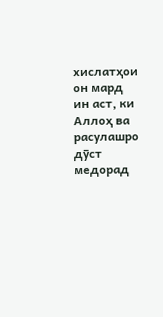хислатҳои он мард ин аст, ки Аллоҳ ва расулашро дӯст медорад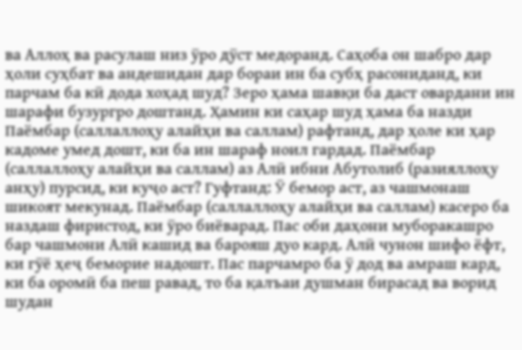ва Аллоҳ ва расулаш низ ӯро дӯст медоранд. Саҳоба он шабро дар ҳоли суҳбат ва андешидан дар бораи ин ба субҳ расониданд, ки парчам ба кӣ дода хоҳад шуд? Зеро ҳама шавқи ба даст овардани ин шарафи бузургро доштанд. Ҳамин ки саҳар шуд ҳама ба назди Паёмбар (саллаллоҳу алайҳи ва саллам) рафтанд, дар ҳоле ки ҳар кадоме умед дошт, ки ба ин шараф ноил гардад. Паёмбар (саллаллоҳу алайҳи ва саллам) аз Алӣ ибни Абутолиб (разияллоҳу анҳу) пурсид, ки куҷо аст? Гуфтанд: Ӯ бемор аст, аз чашмонаш шикоят мекунад. Паёмбар (саллаллоҳу алайҳи ва саллам) касеро ба наздаш фиристод, ки ӯро биёварад. Пас оби даҳони муборакашро бар чашмони Алӣ кашид ва барояш дуо кард. Алӣ чунон шифо ёфт, ки гӯё ҳеҷ беморие надошт. Пас парчамро ба ӯ дод ва амраш кард, ки ба оромӣ ба пеш равад, то ба қалъаи душман бирасад ва ворид шудан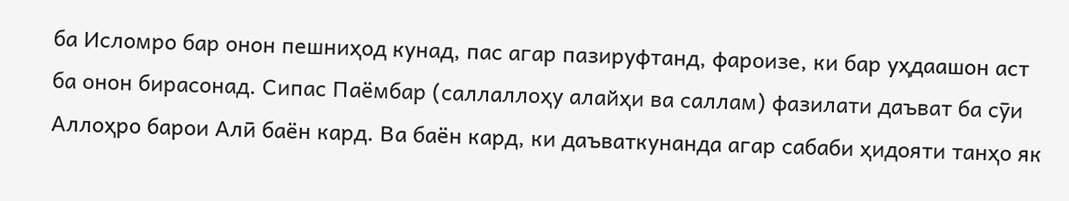ба Исломро бар онон пешниҳод кунад, пас агар пазируфтанд, фароизе, ки бар уҳдаашон аст ба онон бирасонад. Сипас Паёмбар (саллаллоҳу алайҳи ва саллам) фазилати даъват ба сӯи Аллоҳро барои Алӣ баён кард. Ва баён кард, ки даъваткунанда агар сабаби ҳидояти танҳо як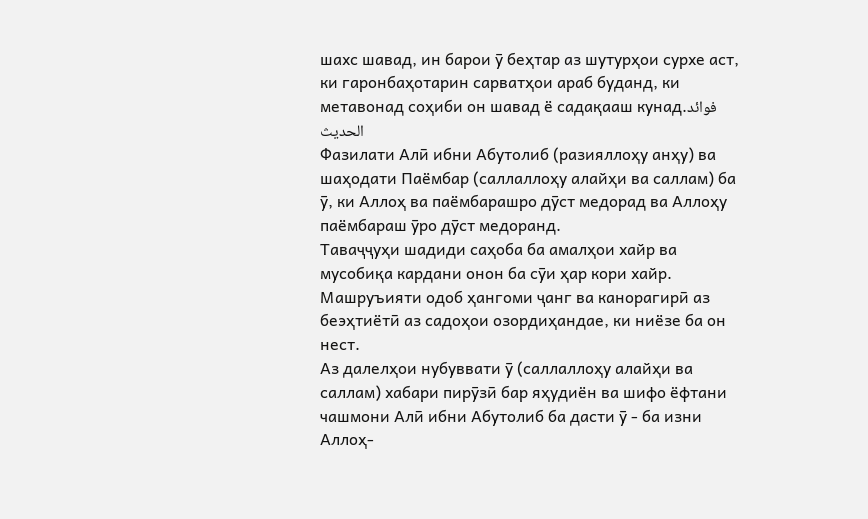шахс шавад, ин барои ӯ беҳтар аз шутурҳои сурхе аст, ки гаронбаҳотарин сарватҳои араб буданд, ки метавонад соҳиби он шавад ё садақааш кунад.فوائد الحديث
Фазилати Алӣ ибни Абутолиб (разияллоҳу анҳу) ва шаҳодати Паёмбар (саллаллоҳу алайҳи ва саллам) ба ӯ, ки Аллоҳ ва паёмбарашро дӯст медорад ва Аллоҳу паёмбараш ӯро дӯст медоранд.
Таваҷҷуҳи шадиди саҳоба ба амалҳои хайр ва мусобиқа кардани онон ба сӯи ҳар кори хайр.
Машруъияти одоб ҳангоми ҷанг ва канорагирӣ аз беэҳтиётӣ аз садоҳои озордиҳандае, ки ниёзе ба он нест.
Аз далелҳои нубуввати ӯ (саллаллоҳу алайҳи ва саллам) хабари пирӯзӣ бар яҳудиён ва шифо ёфтани чашмони Алӣ ибни Абутолиб ба дасти ӯ - ба изни Аллоҳ-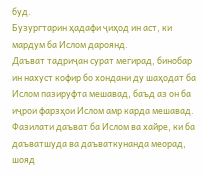буд.
Бузургтарин ҳадафи ҷиҳод ин аст, ки мардум ба Ислом дароянд.
Даъват тадриҷан сурат мегирад, бинобар ин нахуст кофир бо хондани ду шаҳодат ба Ислом пазируфта мешавад, баъд аз он ба иҷрои фарзҳои Ислом амр карда мешавад.
Фазилати даъват ба Ислом ва хайре, ки ба даъватшуда ва даъваткунанда меорад, шояд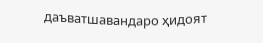даъватшавандаро ҳидоят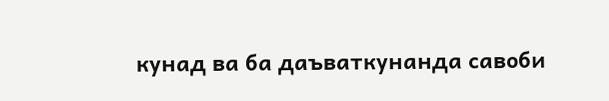кунад ва ба даъваткунанда савоби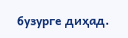бузурге диҳад.